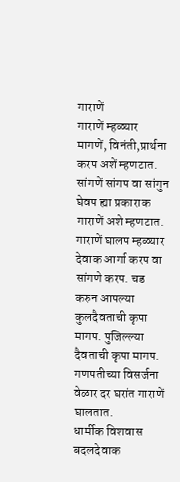गाराणें
गाराणें म्हळ्यार मागणें, विनंती,प्रार्थना करप अशें म्हणटात. सांगणें सांगप वा सांगुन घेवप ह्या प्रकाराक गाराणें अशे म्हणटात. गाराणें घालप म्हळ्यार देवाक आर्गा करप वा सांगणे करप. चड करुन आपल्या कुलदैवताची कृपा मागप. पुजिल्ल्या दैवताची कृपा मागप. गणपतीच्या विसर्जना वेळार दर घरांत गाराणें घालतात.
धार्मीक विशवास
बदलदेवाक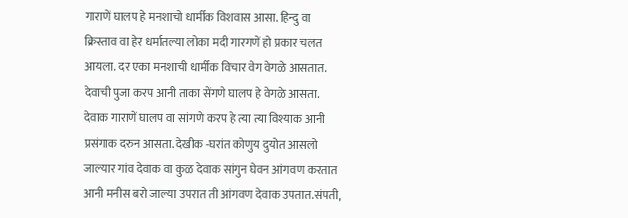गाराणें घालप हे मनशाचो धार्मीक विशवास आसा. हिन्दु वा क्रिस्ताव वा हेर धर्मातल्या लोका मदी गारगणें हो प्रकार चलत आयला. दर एका मनशाची धार्मीक विचार वेग वेगळे आसतात. देवाची पुजा करप आनी ताका सेंगणे घालप हे वेगळे आसता. देवाक गाराणें घालप वा सांगणे करप हे त्या त्या विश्याक आनी प्रसंगाक दरुन आसता. देखीक -घरांत कोणुय दुयोत आसलो जाल्यार गांव देवाक वा कुळ देवाक सांगुन घेवन आंगवण करतात आनी मनीस बरो जाल्या उपरात ती आंगवण देवाक उपतात.संपती,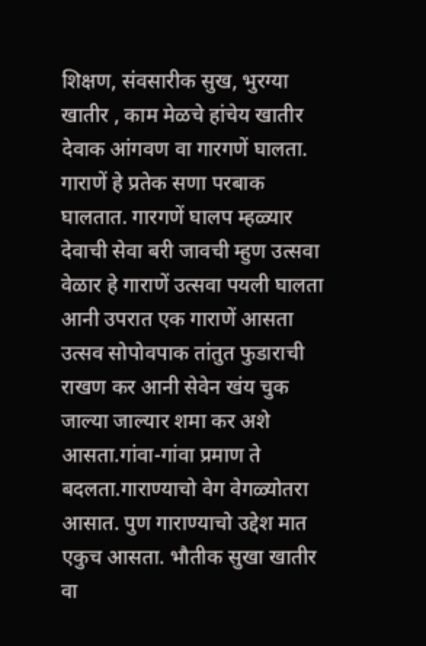शिक्षण, संवसारीक सुख, भुरग्या खातीर , काम मेळचे हांचेय खातीर देवाक आंगवण वा गारगणें घालता.
गाराणें हे प्रतेक सणा परबाक घालतात. गारगणें घालप म्हळ्यार देवाची सेवा बरी जावची म्हुण उत्सवा वेळार हे गाराणें उत्सवा पयली घालता आनी उपरात एक गाराणें आसता उत्सव सोपोवपाक तांतुत फुडाराची राखण कर आनी सेवेन खंय चुक जाल्या जाल्यार शमा कर अशे आसता.गांवा-गांवा प्रमाण ते बदलता.गाराण्याचो वेग वेगळ्योतरा आसात. पुण गाराण्याचो उद्देश मात एकुच आसता. भौतीक सुखा खातीर वा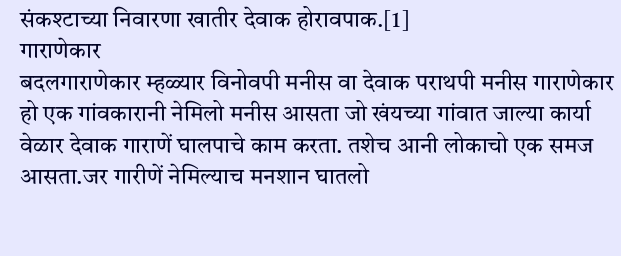संकश्टाच्या निवारणा खातीर देवाक होरावपाक.[1]
गाराणेकार
बदलगाराणेकार म्हळ्यार विनोवपी मनीस वा देवाक पराथपी मनीस गाराणेकार हो एक गांवकारानी नेमिलो मनीस आसता जो खंयच्या गांवात जाल्या कार्या वेळार देवाक गाराणें घालपाचे काम करता. तशेच आनी लोकाचो एक समज आसता.जर गारीणें नेमिल्याच मनशान घातलो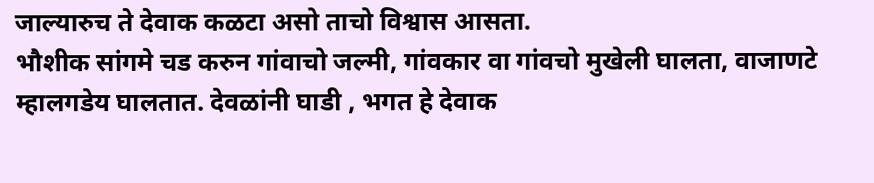जाल्यारुच ते देवाक कळटा असो ताचो विश्वास आसता.
भौशीक सांगमे चड करुन गांवाचो जल्मी, गांवकार वा गांवचो मुखेली घालता, वाजाणटे म्हालगडेय घालतात. देवळांनी घाडी , भगत हे देवाक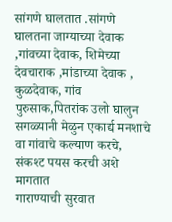सांगणे घालतात .सांगणे घालतना जाग्याच्या देवाक ,गांवच्या देवाक, शिमेच्या देवचाराक ,मांडाच्या देवाक , कुळदेवाक, गांव पुरुसाक,पितरांक उलो घालुन सगळ्यानी मेळुन एकार्द्य मनशाचे वा गांवाचे कल्याण करचे, संकश्ट पयस करची अशे मागतात
गाराण्याची सुरवात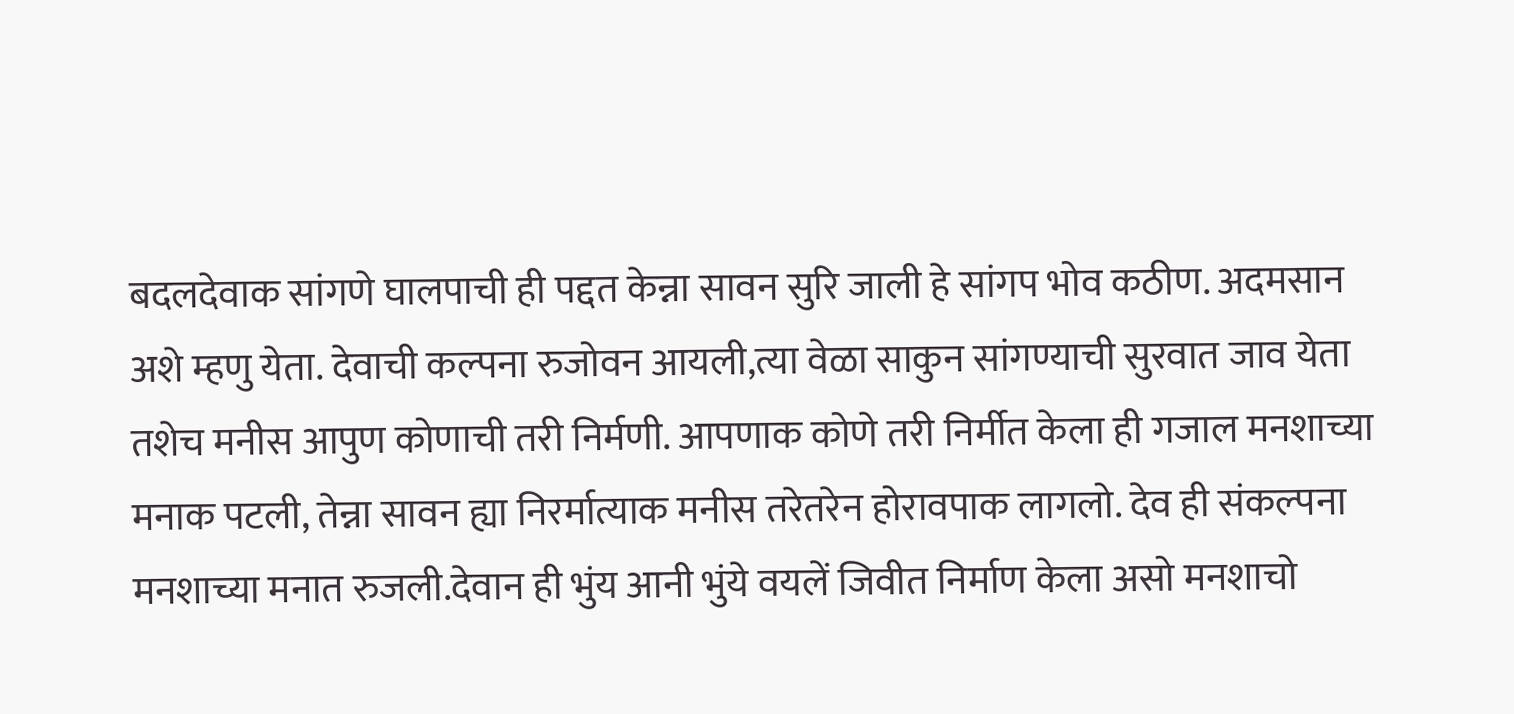बदलदेवाक सांगणे घालपाची ही पद्दत केन्ना सावन सुरि जाली हे सांगप भोव कठीण. अदमसान अशे म्हणु येता. देवाची कल्पना रुजोवन आयली,त्या वेळा साकुन सांगण्याची सुरवात जाव येता तशेच मनीस आपुण कोणाची तरी निर्मणी. आपणाक कोणे तरी निर्मीत केला ही गजाल मनशाच्या मनाक पटली, तेन्ना सावन ह्या निरर्मात्याक मनीस तरेतरेन होरावपाक लागलो. देव ही संकल्पना मनशाच्या मनात रुजली.देवान ही भुंय आनी भुंये वयलें जिवीत निर्माण केला असो मनशाचो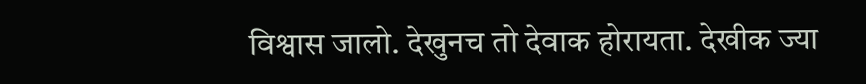विश्वास जालो. देखुनच तो देवाक होरायता. देखीक ज्या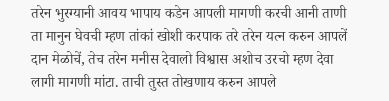तरेन भुरग्यानी आवय भापाय कडेन आपली मागणी करची आनी ताणी ता मानुन घेवची म्हण तांकां खोशी करपाक तरे तरेन यत्न करुन आपलें दान मेळोचें, तेच तरेन मनीस देवालो विश्वास अशोच उरचो म्हण देवा लागी मागणी मांटा. ताची तुस्त तोखणाय करुन आपले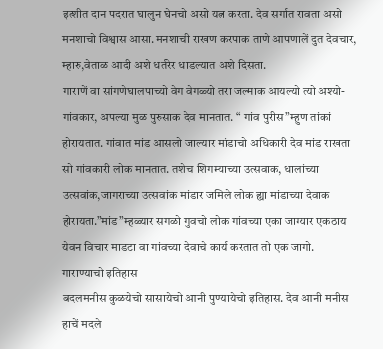इत्शीत दान पदरात घालुन घेनचो असो यत्न करता. देव सर्गात रावता असो मनशाचो विश्वास आसा.मनशाची राखण करपाक ताणे आपणालें दुत देवचार, म्हारु,वेताळ आदी अशे धर्तरेर धाडल्यात अशे दिसता.
गाराणें वा सांगणेघालपाच्यो वेग वेगळ्यो तरा जल्माक आयल्यो त्यो अश्यो-गांवकार, अपल्या मुळ पुरुसाक देव मानतात. “ गांव पुरीस”म्हुण तांकां होरायतात. गांवात मांड आसलो जाल्यार मांडाचो अधिकारी देव मांड राखता सो गांवकारी लोक मानतात. तशेच शिगम्याच्या उत्सवाक, धालांच्या उत्सवांक,जागराच्या उत्सवांक मांडार जमिले लोक ह्या मांडाच्या देवाक होरायता.”मांड”म्हळ्यार सगळो गुवचो लोक गांवच्या एका जाग्यार एकठाय येवन विचार माडटा वा गांवच्या देवाचे कार्य करतात तो एक जागो.
गाराण्याचो इतिहास
बदलमनीस कुळयेचो सासायेचो आनी पुण्यायेचो इतिहास. देव आनी मनीस हाचें मदले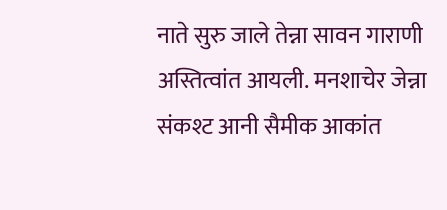नाते सुरु जाले तेन्ना सावन गाराणी अस्तित्वांत आयली. मनशाचेर जेन्ना संकश्ट आनी सैमीक आकांत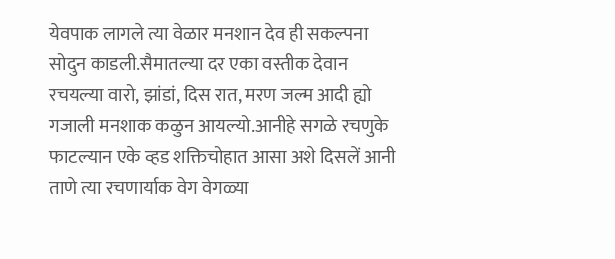येवपाक लागले त्या वेळार मनशान देव ही सकल्पना सोदुन काडली.सैमातल्या दर एका वस्तीक देवान रचयल्या वारो, झांडां, दिस रात, मरण जल्म आदी ह्यो गजाली मनशाक कळुन आयल्यो.आनीहे सगळे रचणुके फाटल्यान एके व्हड शक्तिचोहात आसा अशे दिसलें आनी ताणे त्या रचणार्याक वेग वेगळ्या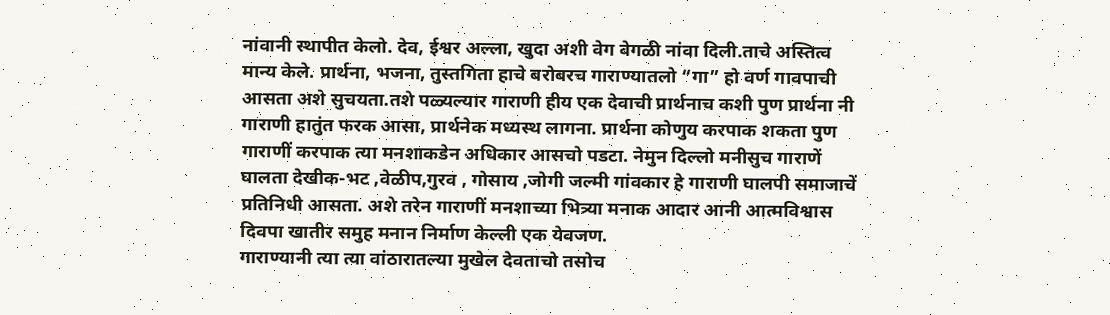नांवानी स्थापीत केलो. देव, ईश्वर अल्ला, खुदा अशी वेग वेगळी नांवा दिली.ताचे अस्तित्व मान्य केले. प्रार्थना, भजना, तुस्तगिता हाचे बरोबरच गाराण्यातलो “गा” हो वर्ण गावपाची आसता अशे सुचयता.तशे पळ्यल्यार गाराणी हीय एक देवाची प्रार्थनाच कशी पुण प्रार्थना नी गाराणी हातुंत फरक आसा, प्रार्थनेक मध्यस्थ लागना. प्रार्थना कोणुय करपाक शकता पुण गाराणीं करपाक त्या मनशाकडेन अधिकार आसचो पडटा. नेमुन दिल्लो मनीसुच गाराणें घालता देखीक-भट ,वेळीप,गुरव , गोसाय ,जोगी जल्मी गांवकार हे गाराणी घालपी समाजाचें प्रतिनिधी आसता. अशे तरेन गाराणीं मनशाच्या भित्र्या मनाक आदार आनी आत्मविश्वास दिवपा खातीर समुह मनान निर्माण केल्ली एक येवजण.
गाराण्यानी त्या त्या वांठारातल्या मुखेल देवताचो तसोच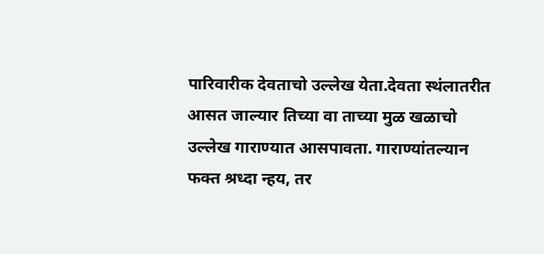पारिवारीक देवताचो उल्लेख येता.देवता स्थंलातरीत आसत जाल्यार तिच्या वा ताच्या मुळ खळाचो उल्लेख गाराण्यात आसपावता. गाराण्यांतल्यान फक्त श्रध्दा न्हय, तर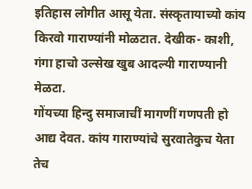इतिहास लोगीत आसू येता. संस्कृतायाच्यो कांय किरवो गाराण्यांनी मोळटात. देखीक- काशी, गंगा हाचो उल्सेख खुब आदल्यी गाराण्यानी मेळटा.
गोंयच्या हिन्दु समाजाचीं मागणीं गणपती हो आद्य देवत. कांय गाराण्यांचे सुरवातेकुच येता तेच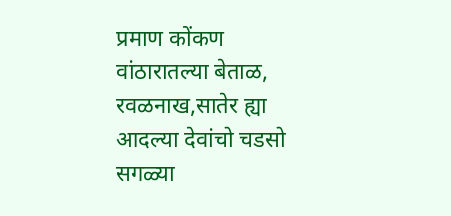प्रमाण कोंकण वांठारातल्या बेताळ, रवळनाख,सातेर ह्या आदल्या देवांचो चडसो सगळ्या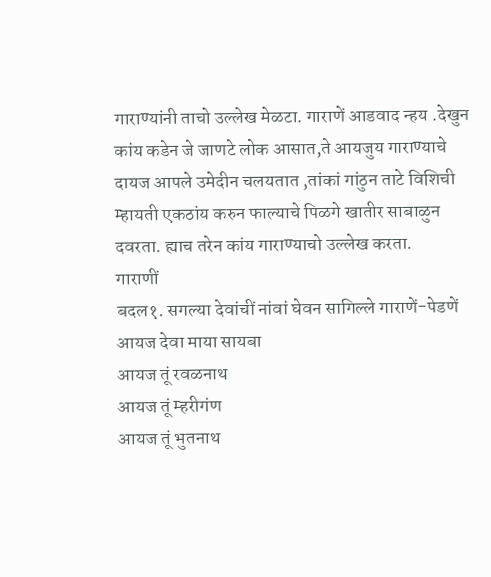गाराण्यांनी ताचो उल्लेख मेळटा. गाराणें आडवाद न्हय .देखुन कांय कडेन जे जाणटे लोक आसात,ते आयजुय गाराण्याचे दायज आपले उमेदीन चलयतात ,तांकां गांठुन ताटे विशिची म्हायती एकठांय करुन फाल्याचे पिळगे खातीर साबाळुन दवरता. ह्याच तरेन कांय गाराण्याचो उल्लेख करता.
गाराणीं
बदल१. सगल्या देवांचीं नांवां घेवन सागिल्ले गाराणें-पेडणें
आयज देवा माया सायबा
आयज तूं रवळनाथ
आयज तूं म्हरीगंण
आयज तूं भुतनाथ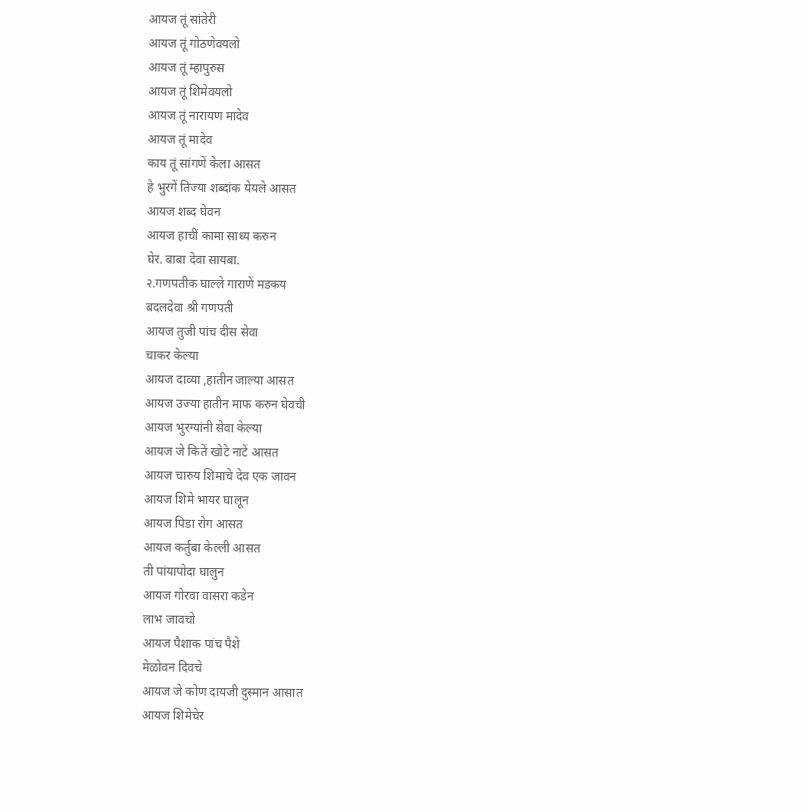आयज तूं सांतेरी
आयज तूं गोठणेवयलो
आयज तूं म्हापुरुस
आयज तूं शिमेवयलो
आयज तूं नारायण मादेव
आयज तूं मादेव
काय तूं सांगणें केला आसत
हे भुरगें तिज्या शब्दांक येयले आसत
आयज शब्द घेवन
आयज हाचीं कामा साध्य करुन
घेर. बाबा देवा सायबा.
२.गणपतीक घाल्ले गाराणें मडकय
बदलदेवा श्री गणपती
आयज तुजी पांच दीस सेवा
चाकर केल्या
आयज दाव्या ,हातीन जाल्या आसत
आयज उज्या हातीन माफ करुन घेवची
आयज भुरग्यांनी सेवा केल्या
आयज जे कितें खोटे नाटें आसत
आयज चारुय शिमाचे देव एक जावन
आयज शिमे भायर घालून
आयज पिडा रोग आसत
आयज कर्तुबा केल्ली आसत
ती पांयापोदा घालुन
आयज गोरवा वासरा कडेन
लाभ जावचो
आयज पैशाक पांच पैशे
मेळोवन दिवचे
आयज जे कोण दायजी दुस्मान आसात
आयज शिमेचेर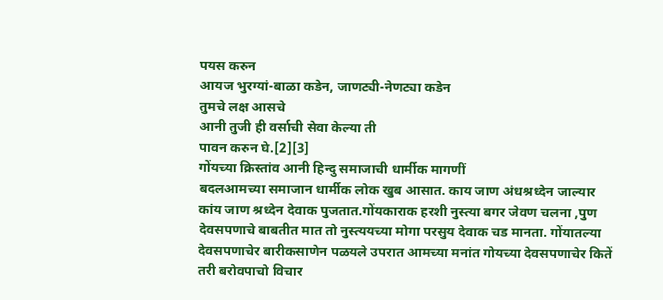पयस करुन
आयज भुरग्यां-बाळा कडेन, जाणट्यी-नेणट्या कडेन
तुमचे लक्ष आसचे
आनी तुजी ही वर्साची सेवा केल्या ती
पावन करुन घे.[2][3]
गोंयच्या क्रिस्तांव आनी हिन्दु समाजाची धार्मीक मागणीं
बदलआमच्या समाजान धार्मीक लोक खुब आसात. काय जाण अंधश्रध्देन जाल्यार कांय जाण श्रध्देन देवाक पुजतात.गोंयकाराक हरशी नुस्त्या बगर जेवण चलना ,पुण देवसपणाचे बाबतीत मात तो नुस्त्ययच्या मोगा परसुय देवाक चड मानता. गोंयातल्या देवसपणाचेर बारीकसाणेन पळयले उपरात आमच्या मनांत गोयच्या देवसपणाचेर कितें तरी बरोवपाचो विचार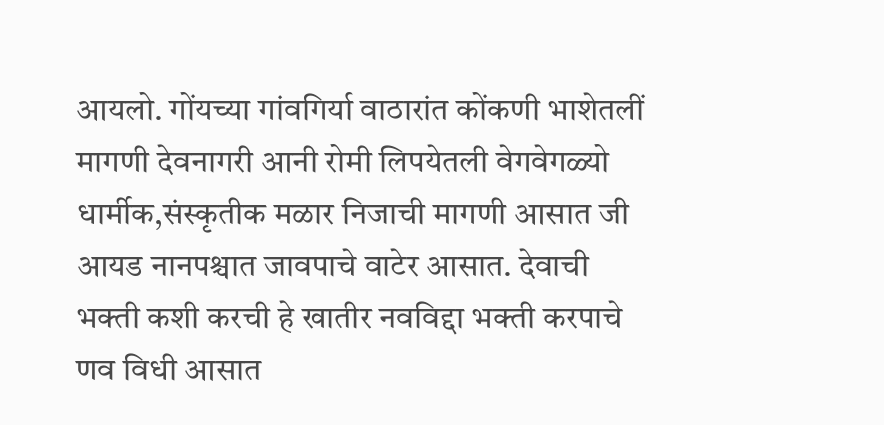आयलो. गोंयच्या गांवगिर्या वाठारांत कोंकणी भाशेतलीं मागणी देवनागरी आनी रोमी लिपयेतली वेगवेगळ्यो धार्मीक,संस्कृतीक मळार निजाची मागणी आसात जी आयड नानपश्चात जावपाचे वाटेर आसात. देवाची भक्ती कशी करची हे खातीर नवविद्दा भक्ती करपाचे णव विधी आसात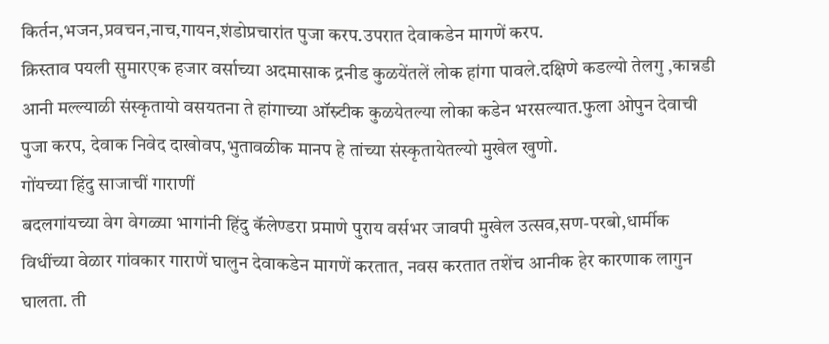किर्तन,भजन,प्रवचन,नाच,गायन,शंडोप्रचारांत पुजा करप.उपरात देवाकडेन मागणें करप.
क्रिस्ताव पयली सुमारएक हजार वर्साच्या अदमासाक द्रनीड कुळयेंतलें लोक हांगा पावले.दक्षिणे कडल्यो तेलगु ,कान्नडी आनी मल्ल्याळी संस्कृतायो वसयतना ते हांगाच्या ऑस्र्टीक कुळयेतल्या लोका कडेन भरसल्यात.फुला ओपुन देवाची पुजा करप, देवाक निवेद दाखोवप,भुतावळीक मानप हे तांच्या संस्कृतायेतल्यो मुखेल खुणो.
गोंयच्या हिंदु साजाचीं गाराणीं
बदलगांयच्या वेग वेगळ्या भागांनी हिंदु कॅलेण्डरा प्रमाणे पुराय वर्सभर जावपी मुखेल उत्सव,सण-परबो,धार्मीक विधींच्या वेळार गांवकार गाराणें घालुन देवाकडेन मागणें करतात, नवस करतात तशेंच आनीक हेर कारणाक लागुन घालता. ती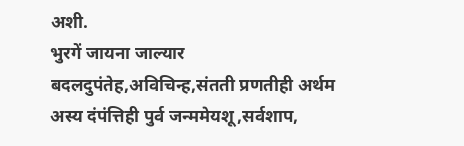अशी.
भुरगें जायना जाल्यार
बदलदुपंतेह,अविचिन्ह,संतती प्रणतीही अर्थम अस्य दंपंत्तिही पुर्व जन्ममेयशू,सर्वशाप,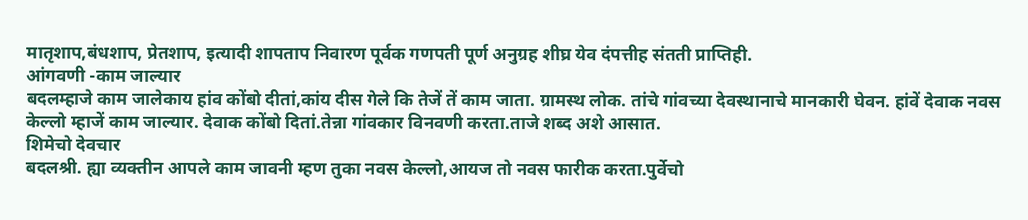मातृशाप,बंधशाप, प्रेतशाप, इत्यादी शापताप निवारण पूर्वक गणपती पूर्ण अनुग्रह शीघ्र येव दंपत्तीह संतती प्राप्तिही.
आंगवणी -काम जाल्यार
बदलम्हाजे काम जालेकाय हांव कोंबो दीतां,कांय दीस गेले कि तेजें तें काम जाता. ग्रामस्थ लोक. तांचे गांवच्या देवस्थानाचे मानकारी घेवन. हांवें देवाक नवस केल्लो म्हाजें काम जाल्यार. देवाक कोंबो दितां.तेन्ना गांवकार विनवणी करता.ताजे शब्द अशे आसात.
शिमेचो देवचार
बदलश्री. ह्या व्यक्तीन आपले काम जावनी म्हण तुका नवस केल्लो,आयज तो नवस फारीक करता.पुर्वेचो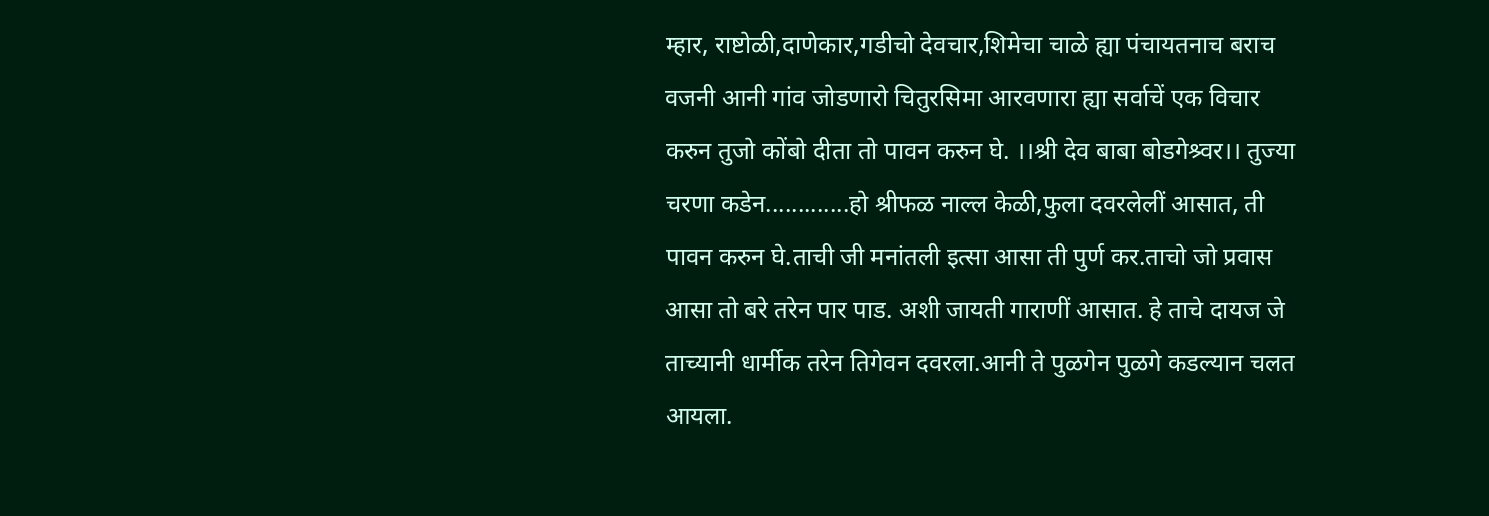म्हार, राष्टोळी,दाणेकार,गडीचो देवचार,शिमेचा चाळे ह्या पंचायतनाच बराच वजनी आनी गांव जोडणारो चितुरसिमा आरवणारा ह्या सर्वाचें एक विचार करुन तुजो कोंबो दीता तो पावन करुन घे. ।।श्री देव बाबा बोडगेश्र्वर।। तुज्या चरणा कडेन.............हो श्रीफळ नाल्ल केळी,फुला दवरलेलीं आसात, ती पावन करुन घे.ताची जी मनांतली इत्सा आसा ती पुर्ण कर.ताचो जो प्रवास आसा तो बरे तरेन पार पाड. अशी जायती गाराणीं आसात. हे ताचे दायज जे ताच्यानी धार्मीक तरेन तिगेवन दवरला.आनी ते पुळगेन पुळगे कडल्यान चलत आयला.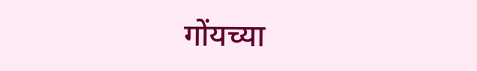गोंयच्या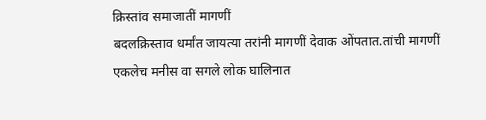क्रिस्तांव समाजातीं मागणीं
बदलक्रिस्ताव धर्मांत जायत्या तरांनी मागणीं देवाक ओंपतात.तांची मागणीं एकलेच मनीस वा सगले लोक घालिनात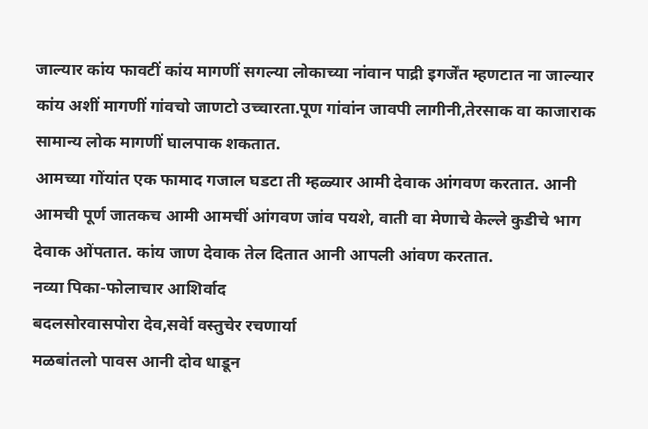जाल्यार कांय फावटीं कांय मागणीं सगल्या लोकाच्या नांवान पाद्री इगर्जेंत म्हणटात ना जाल्यार कांय अशीं मागणीं गांवचो जाणटो उच्चारता.पूण गांवांन जावपी लागीनी,तेरसाक वा काजाराक सामान्य लोक मागणीं घालपाक शकतात.
आमच्या गोंयांत एक फामाद गजाल घडटा ती म्हळ्यार आमी देवाक आंगवण करतात. आनी आमची पूर्ण जातकच आमी आमचीं आंगवण जांव पयशे, वाती वा मेणाचे केल्ले कुडीचे भाग देवाक ओंपतात. कांय जाण देवाक तेल दितात आनी आपली आंवण करतात.
नव्या पिका-फोलाचार आशिर्वाद
बदलसोरवासपोरा देव,सर्वेा वस्तुचेर रचणार्या
मळबांतलो पावस आनी दोव धाडून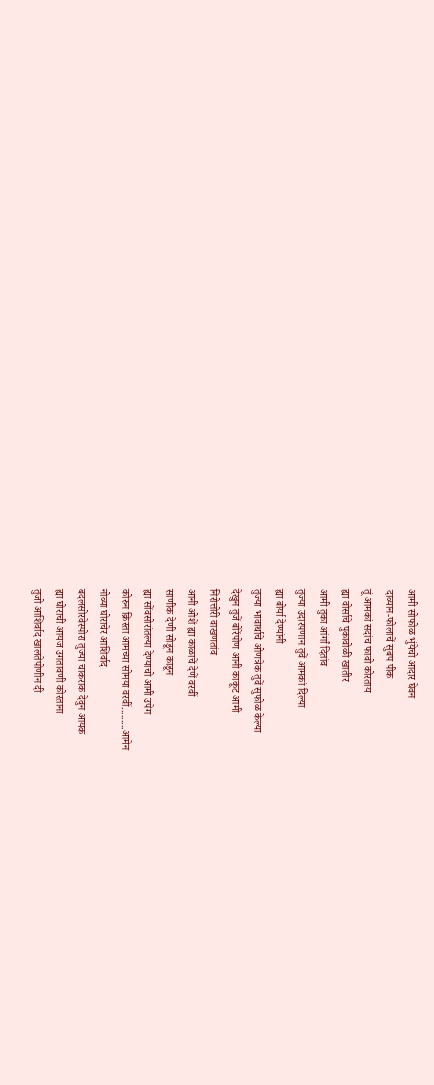आमी सोफोळ भुंयेचो आदार घेवन
दाव्यान-फोलाचें सुबप पीक
तूं आमकां सदांच फावो कोरताय
ह्या वोर्साचे पुकावोळी खातीर
आमी तुका आंर्गां दितांव
तुज्या उदारपणान तुवें आमकां दिल्या
ह्या बोर्या देण्यांनी
तुज्या भावार्थाचे ओणत्रेक तुवें सुफोळ केल्या
देखुन तुजें बोरेंपोण आनी काकूट आमी
निरोत्तोरी वाखणतांव
आनी ओशें ह्या काळाचें देणें वरवीं
साणीक देणी सोडून काडून
ह्या सोंवसोरांतल्या देण्याचो आमी उपेग
कोरुन क्रिस्ता आमच्या सोमया वरवीं.........आमेन
नोव्या घोराचेर आशिर्वाद
बदलसोरवेस्पोरा तुज्या चाकराक देवुन आयक
ह्या घोराची आयज उगतावणी कोरताना
तुजो आशिर्वाद खालतेपोणीन दी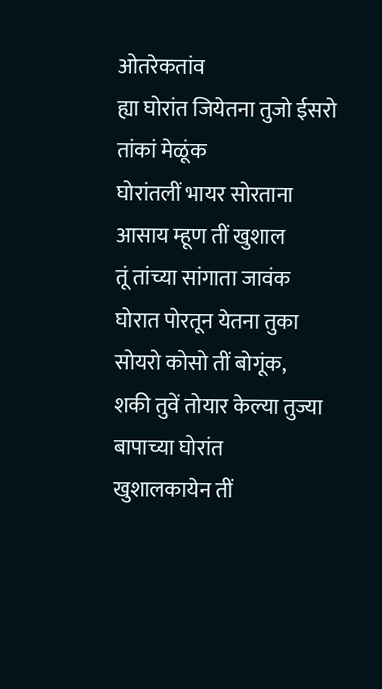ओतरेकतांव
ह्या घोरांत जियेतना तुजो ईसरो तांकां मेळूंक
घोरांतलीं भायर सोरताना आसाय म्हूण तीं खुशाल
तूं तांच्या सांगाता जावंक
घोरात पोरतून येतना तुका सोयरो कोसो तीं बोगूंक,
शकी तुवें तोयार केल्या तुज्या बापाच्या घोरांत
खुशालकायेन तीं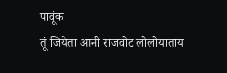पावूंक
तूं जियेता आनी राजवोट लोलोयाताय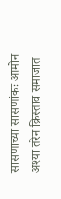सासणाच्या सासणांकः आमोन
अश्या तरेन क्रिस्ताव समाजात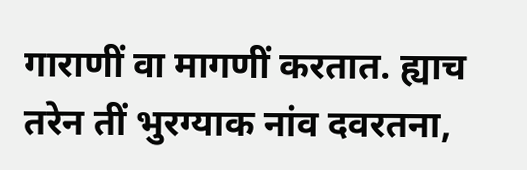गाराणीं वा मागणीं करतात. ह्याच तरेन तीं भुरग्याक नांव दवरतना,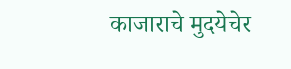काजाराचे मुदयेचेर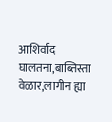आशिर्वाद घालतना,बाब्तिस्ता वेळार,लागीन ह्या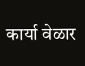कार्या वेळार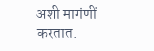अशी मागंणीं करतात.